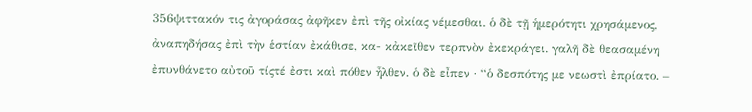356ψιττακόν τις ἀγοράσας ἀφῆκεν ἐπὶ τῆς οἰκίας νέμεσθαι. ὁ δὲ τῇ ἡμερότητι χρησάμενος, ἀναπηδήσας ἐπὶ τὴν ἑστίαν ἐκάθισε, κα- κἀκεῖθεν τερπνὸν ἐκεκράγει. γαλῆ δὲ θεασαμένη ἐπυνθάνετο αὐτοῦ τίςτέ ἐστι καὶ πόθεν ἦλθεν. ὁ δὲ εἶπεν · “ὁ δεσπότης με νεωστὶ ἐπρίατο. –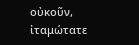οὐκοῦν, ἰταμώτατε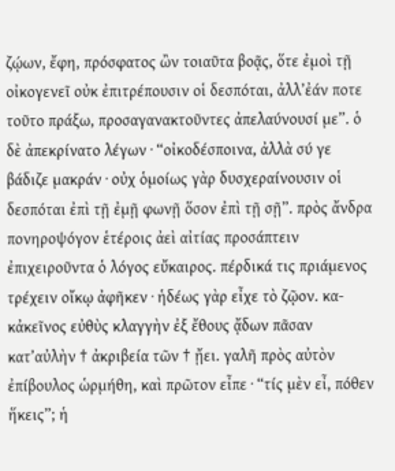ζῴων, ἔφη, πρόσφατος ὢν τοιαῦτα βοᾷς, ὅτε ἐμοὶ τῇ οἰκογενεῖ οὐκ ἐπιτρέπουσιν οἱ δεσπόται, ἀλλ’ἐάν ποτε τοῦτο πράξω, προσαγανακτοῦντες ἀπελαύνουσί με”. ὁ δὲ ἀπεκρίνατο λέγων · “οἰκοδέσποινα, ἀλλὰ σύ γε βάδιζε μακράν · οὐχ ὁμοίως γὰρ δυσχεραίνουσιν οἱ δεσπόται ἐπὶ τῇ ἐμῇ φωνῇ ὅσον ἐπὶ τῇ σῇ”. πρὸς ἄνδρα πονηροψόγον ἑτέροις ἀεὶ αἰτίας προσάπτειν ἐπιχειροῦντα ὁ λόγος εὔκαιρος. πέρδικά τις πριάμενος τρέχειν οἴκῳ ἀφῆκεν · ἡδέως γὰρ εἶχε τὸ ζῷον. κα- κἀκεῖνος εὐθὺς κλαγγὴν ἐξ ἔθους ᾄδων πᾶσαν κατ’αὐλὴν † ἀκριβεία τῶν † ᾔει. γαλῆ πρὸς αὐτὸν ἐπίβουλος ὡρμήθη, καὶ πρῶτον εἶπε · “τίς μὲν εἶ, πόθεν ἥκεις”; ἡ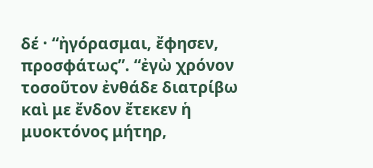δέ · “ἠγόρασμαι, ἔφησεν, προσφάτως”. “ἐγὼ χρόνον τοσοῦτον ἐνθάδε διατρίβω καὶ με ἔνδον ἔτεκεν ἡ μυοκτόνος μήτηρ,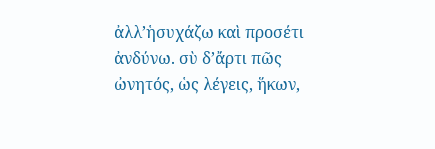ἀλλ’ἡσυχάζω καὶ προσέτι ἀνδύνω. σὺ δ’ἄρτι πῶς ὠνητός, ὡς λέγεις, ἥκων,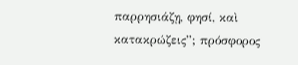παρρησιάζῃ, φησί, καὶ κατακρώζεις”; πρόσφορος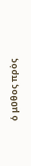ὁ μῦθος πρὸς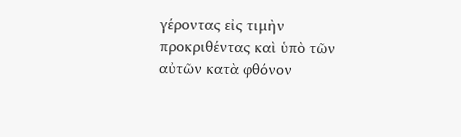γέροντας εἰς τιμὴν προκριθέντας καὶ ὑπὸ τῶν αὐτῶν κατὰ φθόνον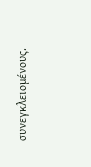συνεγκλειομένους.